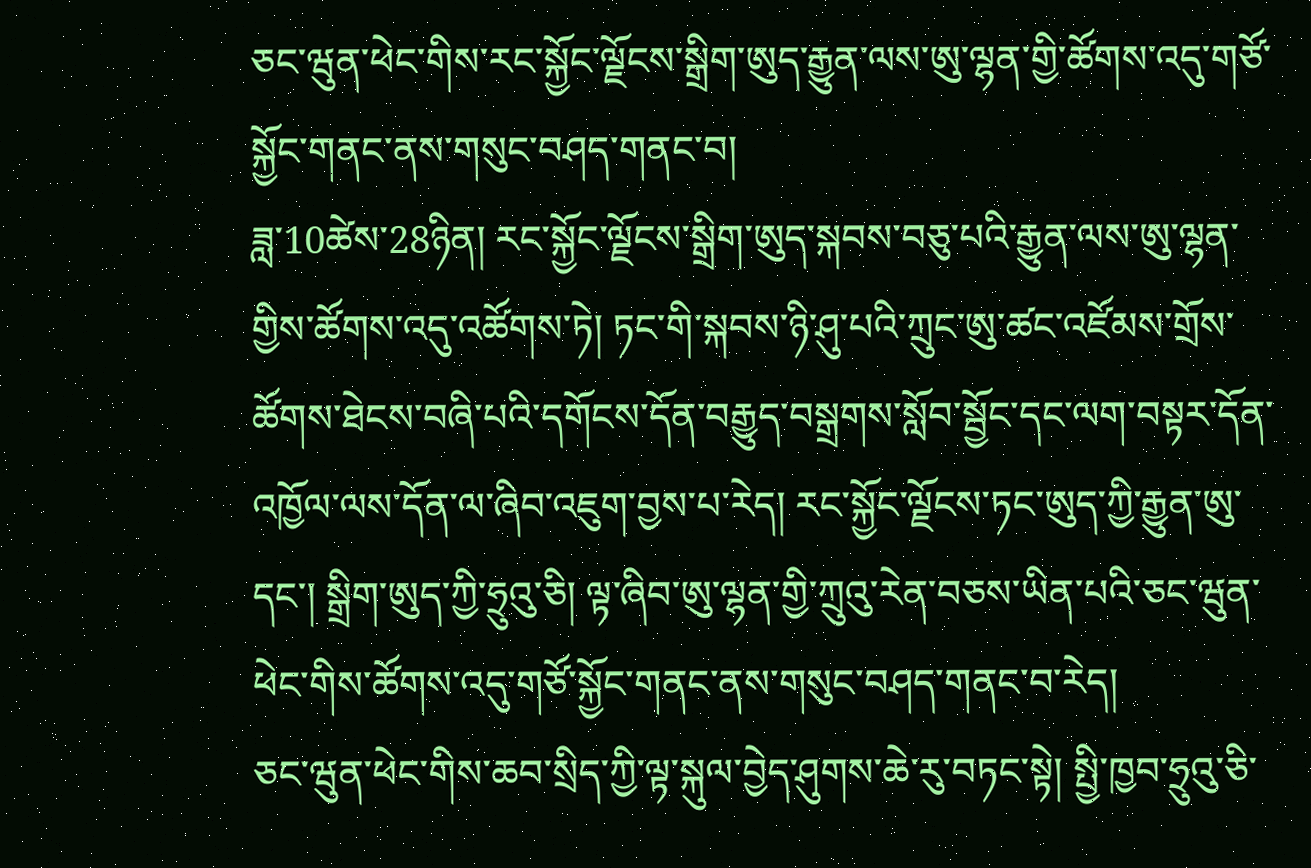ཅང་ཝུན་ཕེང་གིས་རང་སྐྱོང་ལྗོངས་སྒྲིག་ཨུད་རྒྱུན་ལས་ཨུ་ལྷན་གྱི་ཚོགས་འདུ་གཙོ་སྐྱོང་གནང་ནས་གསུང་བཤད་གནང་བ།
ཟླ་10ཚེས་28ཉིན། རང་སྐྱོང་ལྗོངས་སྒྲིག་ཨུད་སྐབས་བཅུ་པའི་རྒྱུན་ལས་ཨུ་ལྷན་གྱིས་ཚོགས་འདུ་འཚོགས་ཏེ། ཏང་གི་སྐབས་ཉི་ཤུ་པའི་ཀྲུང་ཨུ་ཚང་འཛོམས་གྲོས་ཚོགས་ཐེངས་བཞི་པའི་དགོངས་དོན་བརྒྱུད་བསྒྲགས་སློབ་སྦྱོང་དང་ལག་བསྟར་དོན་འཁྱོལ་ལས་དོན་ལ་ཞིབ་འཇུག་བྱས་པ་རེད། རང་སྐྱོང་ལྗོངས་ཏང་ཨུད་ཀྱི་རྒྱུན་ཨུ་དང་། སྒྲིག་ཨུད་ཀྱི་ཧྲུའུ་ཅི། ལྟ་ཞིབ་ཨུ་ལྷན་གྱི་ཀྲུའུ་རེན་བཅས་ཡིན་པའི་ཅང་ཝུན་ཕེང་གིས་ཚོགས་འདུ་གཙོ་སྐྱོང་གནང་ནས་གསུང་བཤད་གནང་བ་རེད།
ཅང་ཝུན་ཕེང་གིས་ཆབ་སྲིད་ཀྱི་ལྟ་སྐུལ་བྱེད་ཤུགས་ཆེ་རུ་བཏང་སྟེ། སྤྱི་ཁྱབ་ཧྲུའུ་ཅི་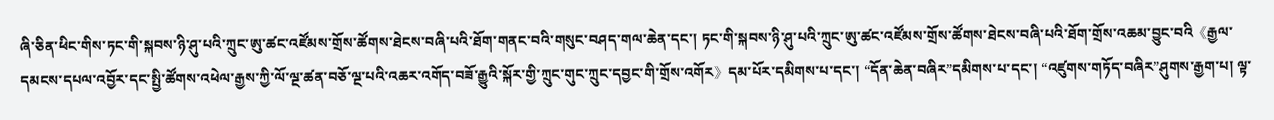ཞི་ཅིན་ཕིང་གིས་ཏང་གི་སྐབས་ཉི་ཤུ་པའི་ཀྲུང་ཨུ་ཚང་འཛོམས་གྲོས་ཚོགས་ཐེངས་བཞི་པའི་ཐོག་གནང་བའི་གསུང་བཤད་གལ་ཆེན་དང་། ཏང་གི་སྐབས་ཉི་ཤུ་པའི་ཀྲུང་ཨུ་ཚང་འཛོམས་གྲོས་ཚོགས་ཐེངས་བཞི་པའི་ཐོག་གྲོས་འཆམ་བྱུང་བའི《རྒྱལ་དམངས་དཔལ་འབྱོར་དང་སྤྱི་ཚོགས་འཕེལ་རྒྱས་ཀྱི་ལོ་ལྔ་ཚན་བཅོ་ལྔ་པའི་འཆར་འགོད་བཟོ་རྒྱུའི་སྐོར་གྱི་ཀྲུང་གུང་ཀྲུང་དབྱང་གི་གྲོས་འགོར》དམ་པོར་དམིགས་པ་དང་། “དོན་ཆེན་བཞིར”དམིགས་པ་དང་། “འཛུགས་གཏོད་བཞིར”ཤུགས་རྒྱག་པ། ལྟ་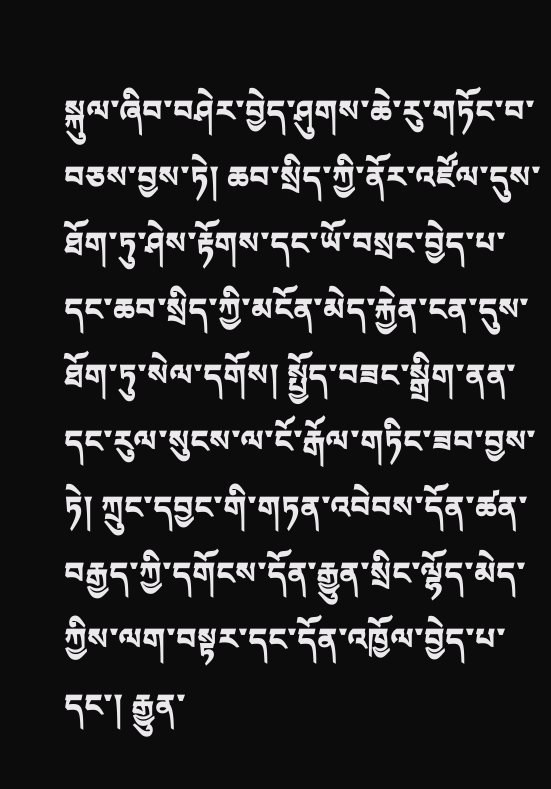སྐུལ་ཞིབ་བཤེར་བྱེད་ཤུགས་ཆེ་རུ་གཏོང་བ་བཅས་བྱས་ཏེ། ཆབ་སྲིད་ཀྱི་ནོར་འཛོལ་དུས་ཐོག་ཏུ་ཤེས་རྟོགས་དང་ཡོ་བསྲང་བྱེད་པ་དང་ཆབ་སྲིད་ཀྱི་མངོན་མེད་རྐྱེན་ངན་དུས་ཐོག་ཏུ་སེལ་དགོས། སྤྱོད་བཟང་སྒྲིག་ནན་དང་རུལ་སུངས་ལ་ངོ་རྒོལ་གཏིང་ཟབ་བྱས་ཏེ། ཀྲུང་དབྱང་གི་གཏན་འབེབས་དོན་ཚན་བརྒྱད་ཀྱི་དགོངས་དོན་རྒྱུན་སྲིང་ལྷོད་མེད་ཀྱིས་ལག་བསྟར་དང་དོན་འཁྱོལ་བྱེད་པ་དང་། རྒྱུན་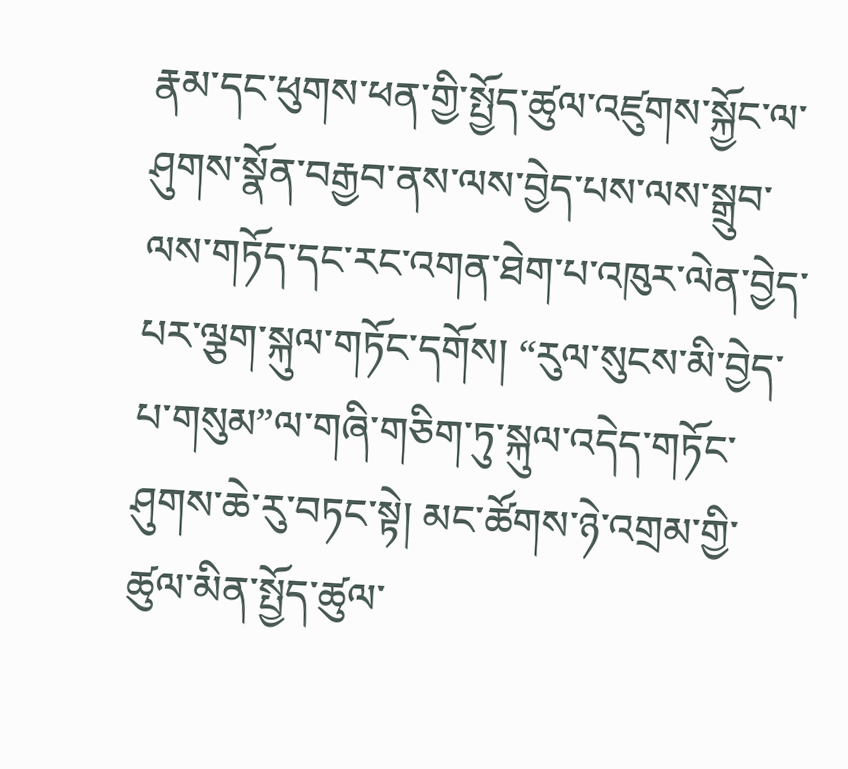རྣམ་དང་ཕུགས་ཕན་གྱི་སྤྱོད་ཚུལ་འཛུགས་སྐྱོང་ལ་ཤུགས་སྣོན་བརྒྱབ་ནས་ལས་བྱེད་པས་ལས་སྒྲུབ་ལས་གཏོད་དང་རང་འགན་ཐེག་པ་འཁུར་ལེན་བྱེད་པར་ལྕག་སྐུལ་གཏོང་དགོས། “རུལ་སུངས་མི་བྱེད་པ་གསུམ”ལ་གཞི་གཅིག་ཏུ་སྐུལ་འདེད་གཏོང་ཤུགས་ཆེ་རུ་བཏང་སྟེ། མང་ཚོགས་ཉེ་འགྲམ་གྱི་ཚུལ་མིན་སྤྱོད་ཚུལ་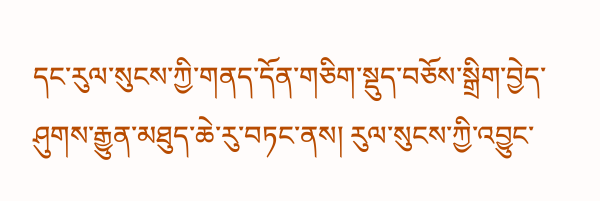དང་རུལ་སུངས་ཀྱི་གནད་དོན་གཅིག་སྡུད་བཅོས་སྒྲིག་བྱེད་ཤུགས་རྒྱུན་མཐུད་ཆེ་རུ་བཏང་ནས། རུལ་སུངས་ཀྱི་འབྱུང་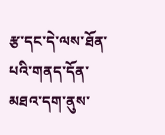རྩ་དང་དེ་ལས་ཐོན་པའི་གནད་དོན་མཐའ་དག་ནུས་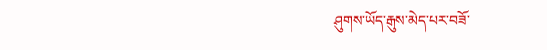ཤུགས་ཡོད་རྒུས་མེད་པར་བཟོ་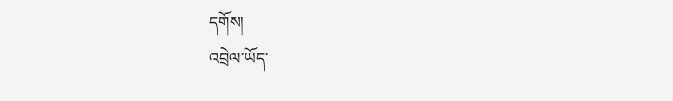དགོས།
འབྲེལ་ཡོད་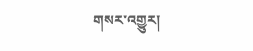གསར་འགྱུར།